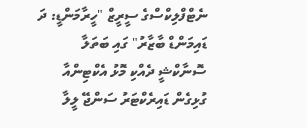ނެޓްފްލިކްސްގެ ސީރީޒް "ހީރާމަންޑީ: ދަ ޑައިމަންޑް ބާޒާރު" ގައި ބަތަލާ ސޮނާކްޝީ ދެއްކި މޮޅު އެކްޓިންއާ ގުޅިގެން ޑައިރެކްޓަރު ސަންޖޭ ލީލާ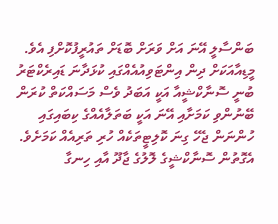ބަންސާލީ އޭނަ އަށް ވަރަށް ބޮޑަށް ތައުރީފުކޮށްފި އެވެ.
މީޑިއާއަކަށް ދިން އިންޓަވިއުއެއްގައި ކުޅަދާނަ ޑައިރެކްޓަރު ބުނީ ސޮނާކްޝީއާ އަކީ އަބަދު ވެސް މަސައްކަތް ކުރަން ބޭނުންވި ކަމަށާއި އޭނަ އަކީ ބަތަލާއެއްގެ ކިބައިގައި ހުންނަން ޖެހޭ ގިނަ ކޮލިޓީތަކެއް ހުރި ތަރިއެއް ކަމަށެވެ. އެގޮތުން ސޮނާކްޝީގެ ލޮލުގެ ޖާދޫ އާއި ހިނގާ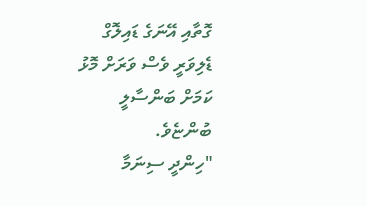ގޮތާއި އޭނަގެ ޑައިލޮގް ޑެލިވަރީ ވެސް ވަރަށް މޮޅު ކަމަށް ބަންސާލީ ބުންޏެވެ.
"ހިންދީ ސިނަމާ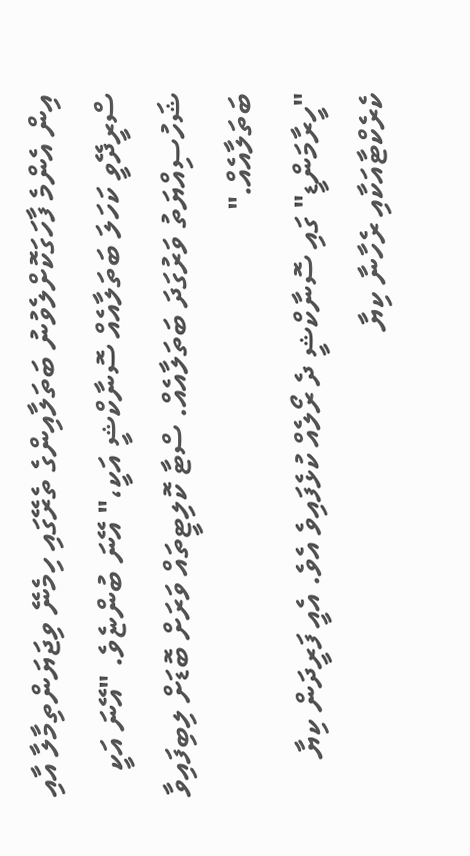އިން އެންމެ ފާހަގަކޮށްލެވުނު ބަތަލާއިންގެ ތެރޭގައި ހިމެނޭ ވިޖަޔަންތިމާލާ އާއި ސްރީދޭވީ ކަހަލަ ބަތަލާއެއް ސޮނާކްޝީ އަކީ،" އޭނަ ބުންޏެވެ. "އޭނަ އަކީ ޝަހުސިއްޔަތު ވަރުގަދަ ބަތަލާއެއް. ސްޓާ ކޮލިޓީތައް ވަރަށް ބޮޑަށް ލިބިފައިވާ ބަތަލާއެއް."
"ހީރާމަންޑީ" ގައި ސޮނާކްޝީ ދެ ރޯލެއް ކުޅެފައިވެ އެވެ. އެއީ ފަރީދަން ކިޔާ ކެރެކްޓާއަކާއި ރެހާނާ ކިޔާ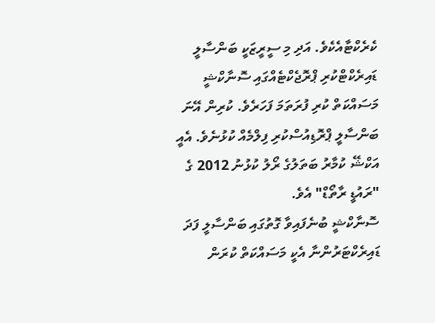ކެރެކްޓާއެކެވެ. އަދި މި ސީރީޒަކީ ބަންސާލީ ޑައިރެކްޓްކުރި ޕްރޮޖެކްޓެއްގައި ސޮނާކްޝީ މަސައްކަތް ކުރި ފުރަތަމަ ފަހަރެވެ. ކުރިން އޭނަ ބަންސާލީ ޕްރޮޑިއުސްކުރި ފިލްމެއް ކުޅުނެވެ. އެއީ އަކްޝޭ ކުމާރު ބަތަލުގެ ރޯލު ކުޅުނު 2012 ގެ "ރައުޑީ ރާތޯޑް" އެވެ.
ސޮނާކްޝީ ބުނެފައިވާ ގޮތުގައި ބަންސާލީ ފަދަ ޑައިރެކްޓަރުންނާ އެކީ މަސައްކަތް ކުރަން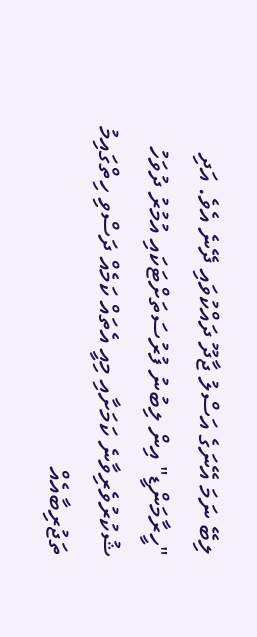ލިބޭ ނަމަ އޭނަގެ އަސްލު ޖާދޫ ދައްކުވައި ދޭނެ އެވެ. އަދި "ހީރާމަންޑީ" އިން ލިބުނު ފުރުސަތަށްޓަކައި އުމުރު ދުވަހު ޝުކުރުވެރިވާނެ ކަމަށާއި މިއީ އެތައް ކަމެއް ދަސްވި ހިތްގައިމު ތަޖުރިބާއެއް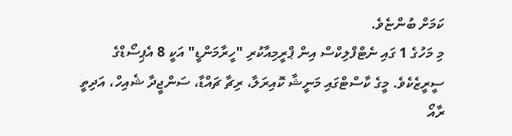ކަމަށް ބުންޏެވެ.
މި މަހުގެ 1 ގައި ނެޓްފްލިކްސް އިން ޕްރީމިއާކުރި "ހީރާމަންޑީ" އަކީ 8 އެޕިސޯޑްގެ ސީރީޒެކެވެ. މީގެ ކާސްޓްގައި މަނީޝާ ކޮއިރަލާ، ރިޗާ ޗައްޑާ، ސަންޖީދާ ޝެއިހް، އަދިތީ ރާއޯ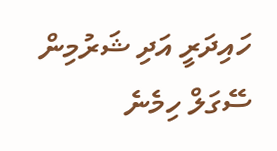ހައިދަރީ އަދި ޝަރުމިން ސޭގަލް ހިމެނެ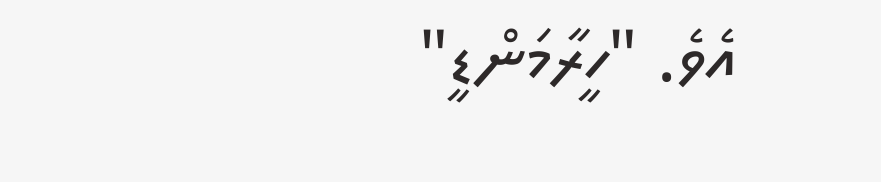އެވެ. "ހީރާމަންޑީ"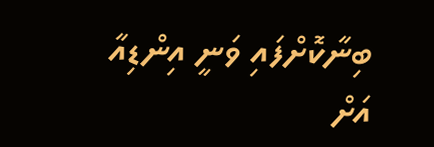ބިނާކޮށްފައި ވަނީ އިންޑިއާ އަށް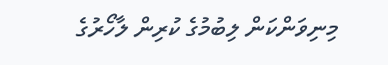މިނިވަންކަން ލިބުމުގެ ކުރިން ލާހޯރުގެ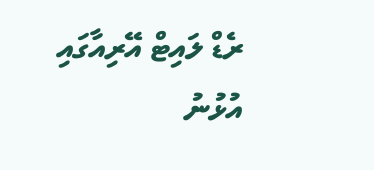ރެޑް ލައިޓް އޭރިއާގައި އުޅުނު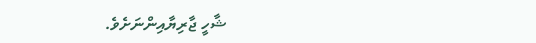ޝާހީ ޖާރިޔާއިންނަށެވެ.